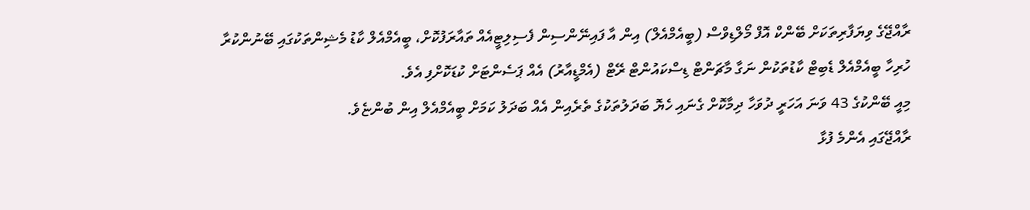ރާއްޖޭގެ ވިޔަފާރިތަކަށް ބޭންކް އޮފް މޯލްޑިވްސް (ބީއެމްއެލް) އިން އާ ފައިނޭންސިން ފެސިލިޓީއެއް ތައާރަފުކޮށް، ބީއެމްއެލް ކާޑު މެޝިންތަކުގައި ބޭނުންކުރާ ހުރިހާ ބީއެމްއެލް ޑެބިޓް ކާޑުތަކުން ނަގާ މާޗަންޓް ޑިސްކައުންޓް ރޭޓް (އެމްޑީއާރު) އެއް ޕަސެންޓަށް ކުޑަކޮށްފި އެވެ.
މިއީ ބޭންކުގެ 43 ވަނަ އަހަރީ ދުވަހާ ދިމާކޮށް ގެނައި ހެޔޮ ބަދަލުތަކުގެ ތެރެއިން އެއް ބަދަލު ކަމަށް ބީއެމްއެލް އިން ބުންޏެވެ.
ރާއްޖޭގައި އެންމެ ފުޅާ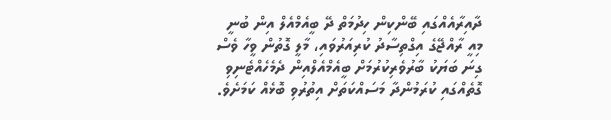ދާއިރާއެއްގައި ބޭންކިން ހިދުމަތް ދޭ ބީއެމްއެލް އިން ބުނީ މިއީ ރާއްޖޭގެ އިގްތިސާދު ކުރިއަރުވައި، މާލީ ގޮތުން ވީހާ ވެސް ގިނަ ބަޔަކު ބާރުވެރިކުރުމަށް ބީއެމްއެލްއިން ދެމެހެއްޓެނިވި ގޮތެއްގައި ކުރަމުންދާ މަސައްކަތަށް އިތުރުވި ބޮޅެއް ކަމަށެވެ.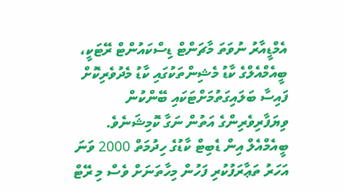އެމްޑީއާރު ނުވަތަ މާޗަންޓް ޑިސްކައުންޓް ރޭޓަކީ، ބީއެމްއެލްގެ ކާޑު މެޝިންތަކުގައި ކާޑު މެދުވެރިކޮށް ފައިސާ ބަލައިގަތުމަށްޓަކައި ބޭންކުން ވިޔަފާރިވެރިންގެ އަތުން ނަގާ ކޮމިޝަނެވެ. ބީއެމްއެލް އިން ޑެބިޓް ކާޑުގެ ހިދުމަތް 2000 ވަނަ އަހަރު ތަޢާރަފުކުރި ފަހުން މިހާތަނަށް ވެސް މި ރޭޓް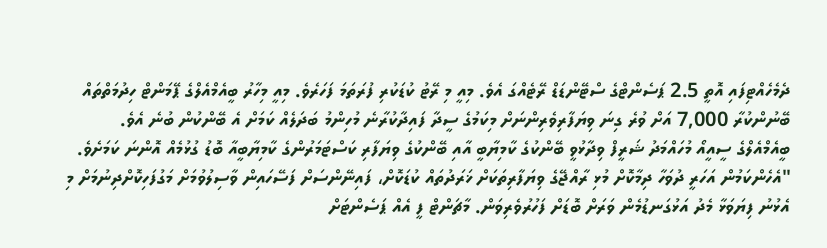ދެމެހެއްޓިފައި އޮތީ 2.5 ޕަސެންޓްގެ ސްޓޭންޑަޑް ރޭޓެއްގަ އެވެ. މިއީ މި ރޭޓު ކުޑަކުރި ފުރަތަމަ ފަހަރެވެ. މިއީ މިހާރު ބީއެމްއެލްގެ ޕޭމަންޓް ހިދުމަތްތައް ބޭނުންކުރާ 7,000 އަށް ވުރެ ގިނަ ވިޔަފާރިވެރިންނަށް މިކަމުގެ ސީދާ ފައިދާކުރާނެ މުހިންމު ބަދަލެއް ކަމަށް އެ ބޭންކުން ބުނެ އެވެ.
ބީއެމްއެލްގެ ސީއީއޯ މުހައްމަދު ޝަރީފް ވިދާޅުވީ ބޭންކުގެ ކާމިޔާބީ އާއި ބޭންކުގެ ވިޔަފާރި ކަސްޓަމަރުންގެ ކާމިޔާބީއާ ބޮޑު ގުޅުމެއް އޮންނަ ކަމަށެވެ.
"އެހެންކަމުން އަހަރީ ދުވަހާ ދިމާކޮށް މުޅި ރާއްޖޭގެ ވިޔަފާރިތަކަށް ޚަރަދުތައް ކުޑަކޮށް، ފައިނޭންސަށް ފަސޭހައިން ވާސިލުވުމަށް މަގުފަހިކޮށްދިނުމަށް މި އެޅުނު ފިޔަވަޅާ މެދު އަޅުގަނޑުމެން ވަރަށް ބޮޑަށް ފަހުރުވެރިވަން. މާޗަންޓް ފީ އެއް ޕަސެންޓަށް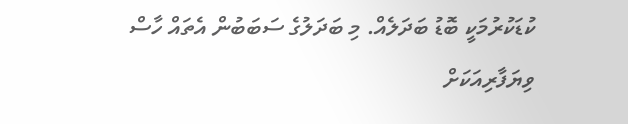ކުޑަކުރުމަކީ ބޮޑު ބަދަލެއް. މި ބަދަލުގެ ސަބަބުން އެތައް ހާސް ވިޔަފާރިއަކަށް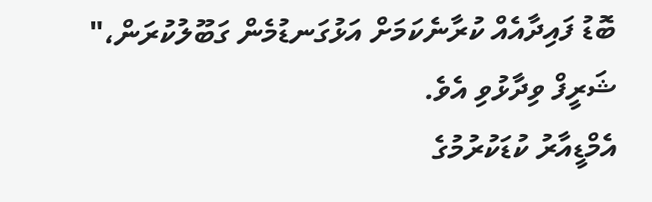ބޮޑު ފައިދާއެއް ކުރާނެކަމަށް އަޅުގަނޑުމެން ގަބޫލުކުރަން،" ޝަރީފް ވިދާޅުވި އެވެ.
އެމްޑީއާރު ކުޑަކުރުމުގެ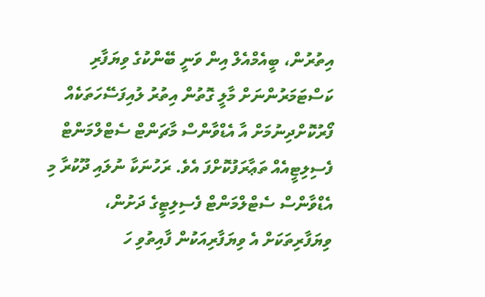އިތުރުން، ބީއެމްއެލް އިން ވަނީ ބޭންކުގެ ވިޔަފާރި ކަސްޓަމަރުންނަށް މާލީ ގޮތުން އިތުރު ލުއިފަސޭހަތަކެއް ފޯރުކޮށްދިނުމަށް އާ އެޑްވާންސް މާޗަންޓް ސެޓްލްމަންޓް ފެސިލިޓީއެއް ތަޢާރަފުކޮށްފަ އެވެ. ރަހުނަކާ ނުލައި ދޫކުރާ މި އެޑްވާންސް ސެޓްލްމަންޓް ފެސިލިޓީގެ ދަށުން، ވިޔަފާރިތަކަށް އެ ވިޔަފާރިއަކުން ފާއިތުވި ހަ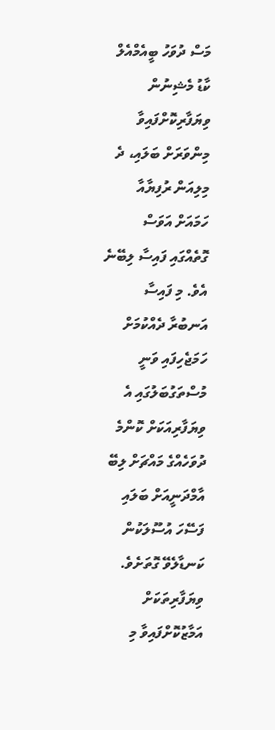މަސް ދުވަހު ބީއެމްއެލް ކާޑު މެޝިނުން ވިޔަފާރިކޮށްފައިވާ މިންވަރަށް ބަލައި، ދެ މިލިއަން ރުފިޔާއާ ހަމައަށް އަވަސް ގޮތެއްގައި ފައިސާ ލިބޭނެ އެވެ. މި ފައިސާ އަނބުރާ ދެއްކުމަށް ހަމަޖެހިފައި ވަނީ މުސްތަގުބަލުގައި އެ ވިޔަފާރިއަކަށް ކޮންމެ ދުވަހެއްގެ މައްޗަށް ލިބޭ އާމްދަނީއަށް ބަލައި ފަސޭހަ އުސޫލަކުން ކަނޑާލެވޭ ގޮތަށެވެ.
ވިޔަފާރިތަކަށް އަމާޒުކޮށްފައިވާ މި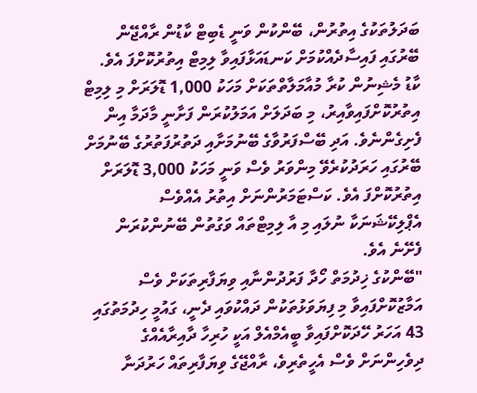ބަދަލުތަކުގެ އިތުރުން، ބޭންކުން ވަނީ ޑެބިޓް ކާޑުން ރާއްޖޭން ބޭރުގައި ފައިސާދެއްކުމަށް ކަނޑައަޅާފައިވާ ލިމިޓް އިތުރުކޮށްފަ އެވެ. ކާޑު މެޝިނުން ކުރާ މުއާމަލާތްތަކަށް މަހަކު 1,000 ޑޮލަރަށް މި ލިމިޓް އިތުރުކޮށްފައިވާއިރު، މި ބަދަލަށް އަމަލުކުރަން ފަށާނީ މާދަމާ އިން ފެށިގެންނެވެ. އަދި ބޭސްފަރުވާގެ ބޭނުމަށާއި ދަތުރުފަތުރުގެ ބޭނުމަށް ބޭރުގައި ހަރަދުކުރެވޭ މިންވަރު ވެސް ވަނީ މަހަކު 3,000 ޑޮލަރަށް އިތުރުކޮށްފަ އެވެ. ކަސްޓަމަރުންނަށް އިތުރު އެއްވެސް އެޕްލިކޭޝަނަކާ ނުލައި މި އާ ލިމިޓްތައް ވަގުތުން ބޭނުންކުރަން ފެށޭނެ އެވެ.
"ބޭންކުގެ ޚިދުމަތް ހޯދާ ފަރުދުންނާއި ވިޔަފާރިތަކަށް ވެސް އަމާޒުކޮށްފައިވާ މި ފިޔަވަޅުތަކުން ދައްކުވައި ދެނީ، ގައުމީ ހިދުމަތުގައި 43 އަހަރު ހޭދަކޮށްފައިވާ ބީއެމްއެލް އަކީ ހުރިހާ ދާއިރާއެއްގެ ދިވެހިންނަށް ވެސް އެހީތެރިވެ، ރާއްޖޭގެ ވިޔަފާރިތައް ހަރުދަނާ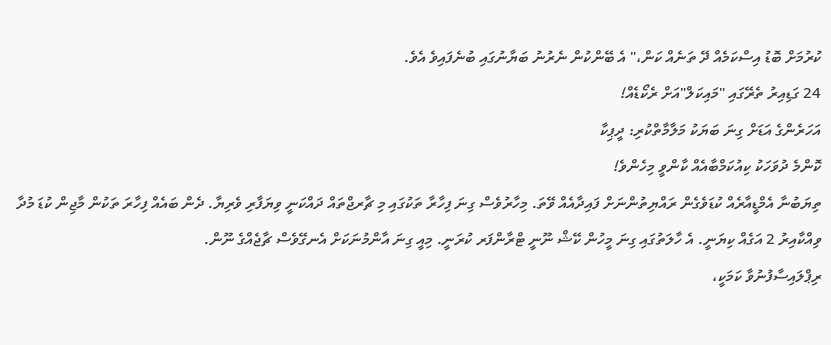ކުރުމަށް ބޮޑު އިސްކަމެއް ދޭ ތަނެއް ކަން،" އެ ބޭންކުން ނެރުނު ބަޔާނުގައި ބުނެފައިވެ އެވެ.
24 ގަޑިއިރު ތެރޭގައި "މައިކަލް"އަށް ރެކޯޑެއް!
އަހަރެންގެ އަޑަށް ގިނަ ބަޔަކު މަލާމާތްކުރި: ދީޕިކާ
ކޮންމެ ދުވަހަކު ކިއުކަމްބާއެއް ކާންވީ މިހެންވެ!
ތިޔަބުނާ އެމްޑީއާރެއް ކުޑަވެގެން ރައްޔިތުންނަށް ފައިދާއެއް ވޭތަ. މިހާރުވެސް ގިނަ ފިހާރާ ތަކުގައި މި ޗާރޖްތައް ދައްކަނީ ވިޔަފާރި ވެރިޔާ. ދެން ބައެއް ފިހާރަ ތަކުން މާޖިން ކުޑަ މުދާ ވިއްކާއިރު 2 އަގެއް ކިޔަނީ. އެ ހާލަތުގައި ގިނަ މީހުން ކޭޝް ނޫނީ ޓްރާންފަރ ކުރަނީ. މިއީ ގިނަ އާންމުނަކަށް އެނގޭވެސް ޗާޖެއްގެ ނޫން.
ރިޕްލައިސާފުނުވާ ކަމަކީ،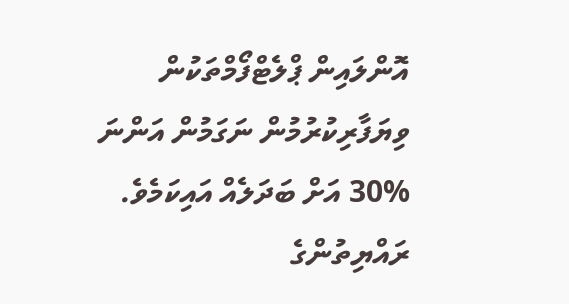އޮންލައިން ޕްލެޓްފޯމްތަކުން ވިޔަފާރިކުރުމުން ނަގަމުން އަންނަ %30 އަށް ބަދަލެއް އައިކަމެވެ. ރައްޔިތުންގެ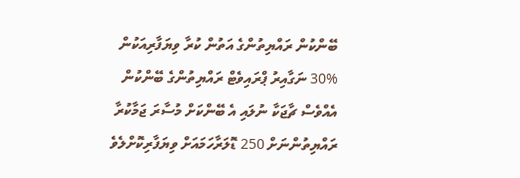ބޭންކުން ރައްޔިތުންގެ އަތުން ކުރާ ވިޔަފާރިއަކުން %30 ނަގާއިރު ޕްރައިވެޓް ރައްޔިތުންގެ ބޭންކުން އެއްވެސް ޗާޖަކާ ނުލައި އެ ބޭންކަށް މުސާރަ ޖަމާކުރާ ރައްޔިތުންނަށް 250 ޑޮލަރާހަމައަށް ވިޔަފާރިކޮށްލެވެ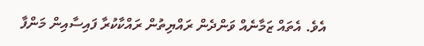އެވެ. އެތައް ޒަމާނެއް ވަންދެން ރައްޔިތުން ރައްކާކުރާ ފައިސާއިން މަންފާ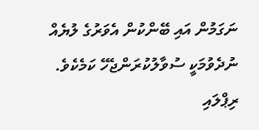ނަގަމުން އައި ބޭންކުން އެވަރުގެ ލުޔެއް ނުދެވުމަކީ ސުވާލުކުރަންޖެހޭ ކަމެކެވެ.
ރިޕްލައި